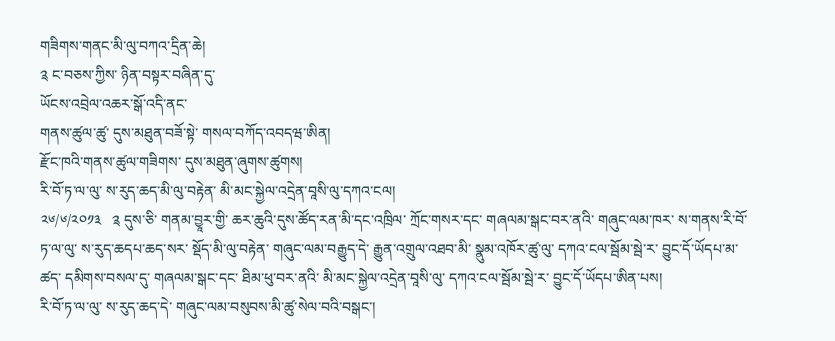གཟིགས་གནང་མི་ལུ་བཀའ་དྲིན་ཆེ།
༉ ང་བཅས་ཀྱིས་ ཉིན་བསྟར་བཞིན་དུ་
ཡོངས་འབྲེལ་འཆར་སྒོ་འདི་ནང་
གནས་ཚུལ་ཚུ་ དུས་མཐུན་བཟོ་སྟེ་ གསལ་བཀོད་འབདཝ་ཨིན།
རྫོང་ཁའི་གནས་ཚུལ་གཟིགས་ དུས་མཐུན་ཞུགས་ཚུགས།
རི་བོ་ཏ་ལ་ལུ་ ས་རུད་ཆད་མི་ལུ་བརྟེན་ མི་མང་སྐྱེལ་འདྲེན་བཱསི་ལུ་དཀའ་ངལ།
༢༦/༦/༢༠༡༣   ༉ དུས་ཅི་ གནམ་བྱཱར་གྱི་ ཆར་ཆུའི་དུས་ཚོད་རན་མི་དང་འཁྲིལ་ ཀྲོང་གསར་དང་ གཞལམ་སྒང་བར་ནའི་ གཞུང་ལམ་ཁར་ ས་གནས་རི་བོ་ཏ་ལ་ལུ་ ས་རུད་ཆདཔ་ཆད་སར་ སྡོད་མི་ལུ་བརྟེན་ གཞུང་ལམ་བརྒྱུད་དེ་ རྒྱུན་འགྲུལ་འཐབ་མི་ སྣུམ་འཁོར་ཚུ་ལུ་ དཀའ་ངལ་སྦོམ་སྦེ་ར་ བྱུང་དོ་ཡོདཔ་མ་ཚད་ དམིགས་བསལ་དུ་ གཞལམ་སྒང་དང་ ཐིམ་ཕུ་བར་ནའི་ མི་མང་སྐྱེལ་འདྲེན་བཱསི་ལུ་ དཀའ་ངལ་སྦོམ་སྦེ་ར་ བྱུང་དོ་ཡོདཔ་ཨིན་པས།
རི་བོ་ཏ་ལ་ལུ་ ས་རུད་ཆད་དེ་ གཞུང་ལམ་བསུབས་མི་ཚུ་སེལ་བའི་བསྒང་།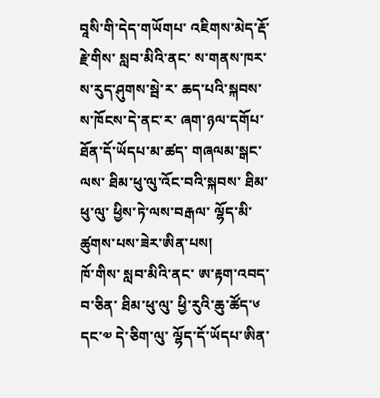བཱསི་གི་དེད་གཡོགཔ་ འཇིགས་མེད་རྡོ་རྗེ་གིས་ སླབ་མིའི་ནང་ ས་གནས་ཁར་ ས་རུད་ཤུགས་སྦེ་ར་ ཆད་པའི་སྐབས་ ས་ཁོངས་དེ་ནང་ར་ ཞག་ཉལ་དགོཔ་ ཐོན་དོ་ཡོདཔ་མ་ཚད་ གཞལམ་སྒང་ལས་ ཐིམ་ཕུ་ལུ་འོང་བའི་སྐབས་ ཐིམ་ཕུ་ལུ་ ཕྱིས་ཏེ་ལས་བརྒལ་ ལྷོད་མི་ཚུགས་པས་ཟེར་ཨིན་པས།
ཁོ་གིས་ སླབ་མིའི་ནང་ ཨ་རྟག་འབད་བ་ཅིན་ ཐིམ་ཕུ་ལུ་ ཕྱི་རུའི་ཆུ་ཚོད་༦ དང་༧ དེ་ཅིག་ལུ་ ལྷོད་དོ་ཡོདཔ་ཨིན་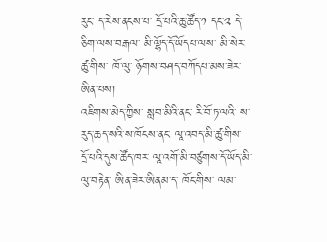རུང་ ད་རེས་ནངས་པ་ དྲོ་པའི་ཆུ་ཚོད་༡ དང་༢ དེ་ཅིག་ལས་བརྒལ་ མི་ལྷོད་དོ་ཡོདཔ་ལས་ མི་སེར་ཚུ་གིས་ ཁོ་ལུ་ ཉོགས་བཤད་བཀོདཔ་མས་ཟེར་ཨིན་པས།
འཇིགས་མེད་ཀྱིས་ སླབ་མིའི་ནང་ རི་བོ་ཏ་ལའི་ ས་རུད་ཆད་སའི་ས་ཁོངས་ནང་ ལཱ་འབད་མི་ཚུ་གིས་ དྲོ་པའི་དུས་ཚོད་ཁར་ ལཱ་འགོ་མི་བཙུགས་དོ་ཡོད་མི་ལུ་བརྟེན་ ཨིན་ཟེར་ཨིནམ་ད་ ཁོང་གིས་ ལམ་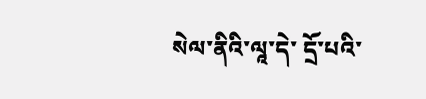སེལ་ནིའི་ལཱ་དེ་ དྲོ་པའི་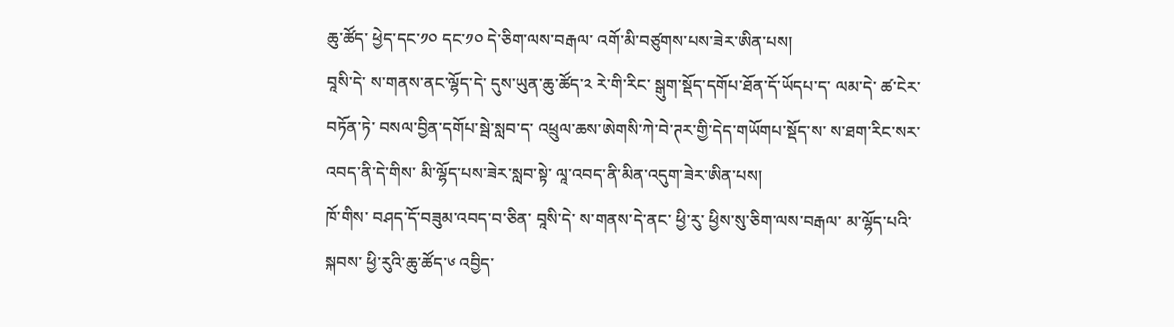ཆུ་ཚོད་ ཕྱེད་དང་༡༠ དང་༡༠ དེ་ཅིག་ལས་བརྒལ་ འགོ་མི་བཙུགས་པས་ཟེར་ཨིན་པས།
བཱསི་དེ་ ས་གནས་ནང་ལྷོད་དེ་ དུས་ཡུན་ཆུ་ཚོད་༢ རེ་གི་རིང་ སྒུག་སྡོད་དགོཔ་ཐོན་དོ་ཡོདཔ་ད་ ལམ་དེ་ ཚ་ངེར་བཏོན་ཏེ་ བསལ་བྱིན་དགོཔ་སྦེ་སླབ་ད་ འཕྲུལ་ཆས་ཨེགསི་ཀེ་བེ་ཊར་གྱི་དེད་གཡོགཔ་སྡོད་ས་ ས་ཐག་རིང་སར་འབད་ནི་དེ་གིས་ མི་ལྷོད་པས་ཟེར་སླབ་སྟེ་ ལཱ་འབད་ནི་མིན་འདུག་ཟེར་ཨིན་པས།
ཁོ་གིས་ བཤད་དོ་བཟུམ་འབད་བ་ཅིན་ བཱསི་དེ་ ས་གནས་དེ་ནང་ ཕྱི་རུ་ ཕྱིས་སུ་ཅིག་ལས་བརྒལ་ མ་ལྷོད་པའི་སྐབས་ ཕྱི་རུའི་ཆུ་ཚོད་༦ འབྱིད་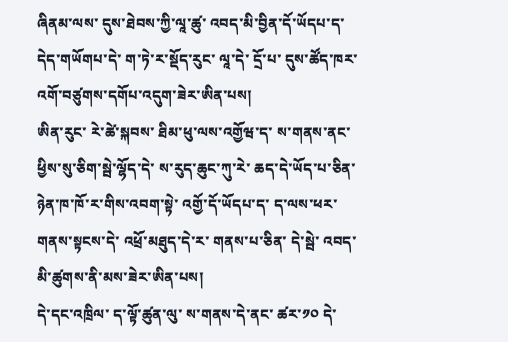ཞིནམ་ལས་ དུས་ཐེབས་ཀྱི་ལཱ་ཚུ་ འབད་མི་བྱིན་དོ་ཡོདཔ་ད་ དེད་གཡོགཔ་དེ་ ག་ཏེ་ར་སྡོད་རུང་ ལཱ་དེ་ དྲོ་པ་ དུས་ཚོད་ཁར་ འགོ་བཙུགས་དགོཔ་འདུག་ཟེར་ཨིན་པས།
ཨིན་རུང་ རེ་ཚེ་སྐབས་ ཐིམ་ཕུ་ལས་འགྱོཝ་ད་ ས་གནས་ནང་ ཕྱིས་སུ་ཅིག་སྦེ་ལྷོད་དེ་ ས་རུད་ཆུང་ཀུ་རེ་ ཆད་དེ་ཡོད་པ་ཅིན་ ཉེན་ཁ་ཁོ་ར་གིས་འབག་སྟེ་ འགྱོ་དོ་ཡོདཔ་ད་ ད་ལས་ཕར་ གནས་སྟངས་དེ་ འཕྲོ་མཐུད་དེ་ར་ གནས་པ་ཅིན་ དེ་སྦེ་ འབད་མི་ཚུགས་ནི་མས་ཟེར་ཨིན་པས།
དེ་དང་འཁྲིལ་ ད་ལྟོ་ཚུན་ལུ་ ས་གནས་དེ་ནང་ ཚར་༡༠ དེ་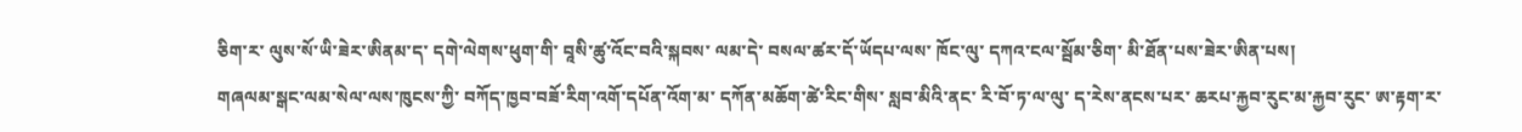ཅིག་ར་ ལུས་སོ་ཡི་ཟེར་ཨིནམ་ད་ དགེ་ལེགས་ཕུག་གི་ བཱསི་ཚུ་འོང་བའི་སྐབས་ ལམ་དེ་ བསལ་ཚར་དོ་ཡོདཔ་ལས་ ཁོང་ལུ་ དཀའ་ངལ་སྦོམ་ཅིག་ མི་ཐོན་པས་ཟེར་ཨིན་པས།
གཞལམ་སྒང་ལམ་སེལ་ལས་ཁུངས་ཀྱི་ བཀོད་ཁྱབ་བཟོ་རིག་འགོ་དཔོན་འོག་མ་ དཀོན་མཆོག་ཚེ་རིང་གིས་ སླབ་མིའི་ནང་ རི་བོ་ཏ་ལ་ལུ་ ད་རེས་ནངས་པར་ ཆརཔ་རྐྱབ་རུང་མ་རྐྱབ་རུང་ ཨ་རྟག་ར་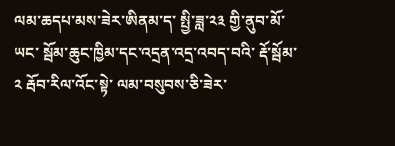ལམ་ཆདཔ་མས་ཟེར་ཨིནམ་ད་ སྤྱི་ཟླ་༢༣ གྱི་ནུབ་མོ་ཡང་ སྦོམ་ཆུང་ཁྱིམ་དང་འདྲན་འདྲ་འབད་བའི་ རྡོ་སྦོམ་༢ རྦོབ་རིལ་འོང་སྟེ་ ལམ་བསུབས་ཅི་ཟེར་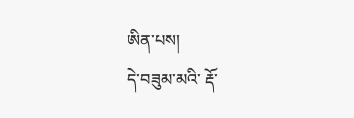ཨིན་པས།
དེ་བཟུམ་མའི་ རྡོ་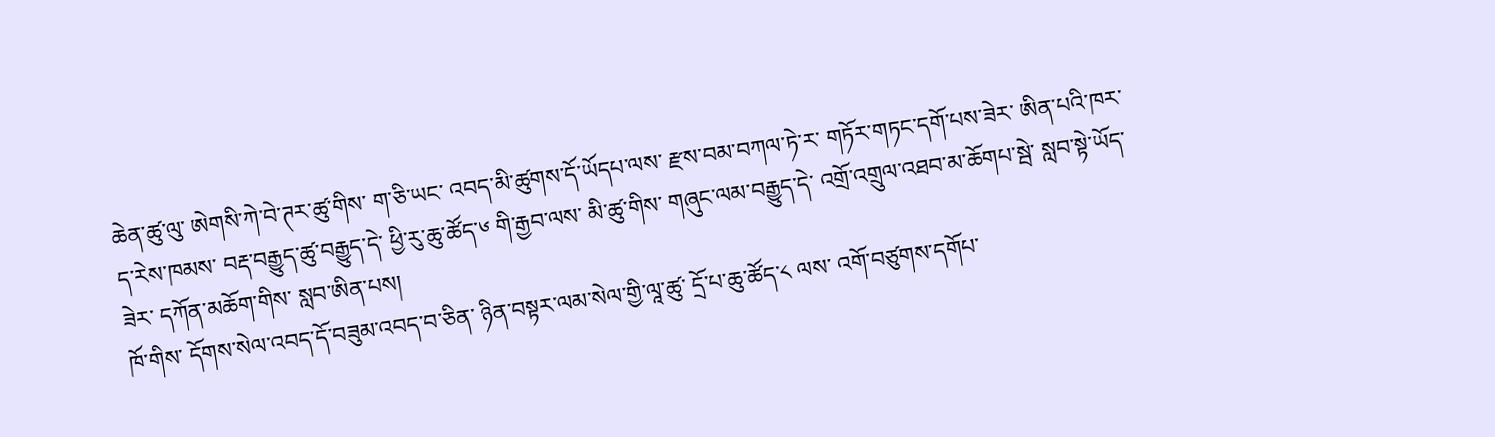ཆེན་ཚུ་ལུ་ ཨེགསི་ཀེ་བེ་ཊར་ཚུ་གིས་ ག་ཅི་ཡང་ འབད་མི་ཚུགས་དོ་ཡོདཔ་ལས་ རྫས་བམ་བཀལ་ཏེ་ར་ གཏོར་གཏང་དགོ་པས་ཟེར་ ཨིན་པའི་ཁར་ ད་རེས་ཁམས་ བརྡ་བརྒྱུད་ཚུ་བརྒྱུད་དེ་ ཕྱི་རུ་ཆུ་ཚོད་༦ གི་རྒྱབ་ལས་ མི་ཚུ་གིས་ གཞུང་ལམ་བརྒྱུད་དེ་ འགྲོ་འགྲུལ་འཐབ་མ་ཆོགཔ་སྦེ་ སླབ་སྟེ་ཡོད་ཟེར་ དཀོན་མཆོག་གིས་ སླབ་ཨིན་པས།
ཁོ་གིས་ དོགས་སེལ་འབད་དོ་བཟུམ་འབད་བ་ཅིན་ ཉིན་བསྟར་ལམ་སེལ་གྱི་ལཱ་ཚུ་ དྲོ་པ་ཆུ་ཚོད་༨ ལས་ འགོ་བཙུགས་དགོཔ་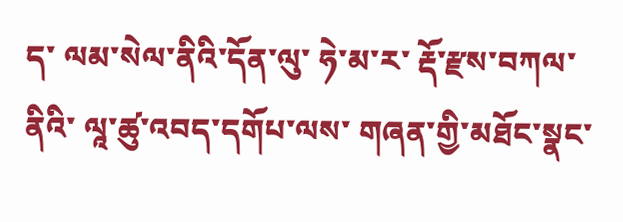ད་ ལམ་སེལ་ནིའི་དོན་ལུ་ ཧེ་མ་ར་ རྡོ་རྫས་བཀལ་ནིའི་ ལཱ་ཚུ་འབད་དགོཔ་ལས་ གཞན་གྱི་མཐོང་སྣང་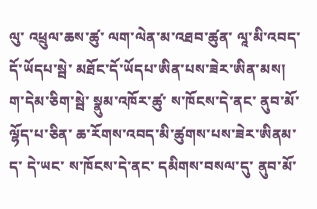ལུ་ འཕྲུལ་ཆས་ཚུ་ ལག་ལེན་མ་འཐབ་ཚུན་ ལཱ་མི་འབད་དོ་ཡོདཔ་སྦེ་ མཐོང་དོ་ཡོདཔ་ཨིན་པས་ཟེར་ཨིན་མས།
ག་དེམ་ཅིག་སྦེ་ སྣུམ་འཁོར་ཚུ་ ས་ཁོངས་དེ་ནང་ ནུབ་མོ་ལྷོད་པ་ཅིན་ ཆ་རོགས་འབད་མི་ཚུགས་པས་ཟེར་ཨིནམ་ད་ དེ་ཡང་ ས་ཁོངས་དེ་ནང་ དམིགས་བསལ་དུ་ ནུབ་མོ་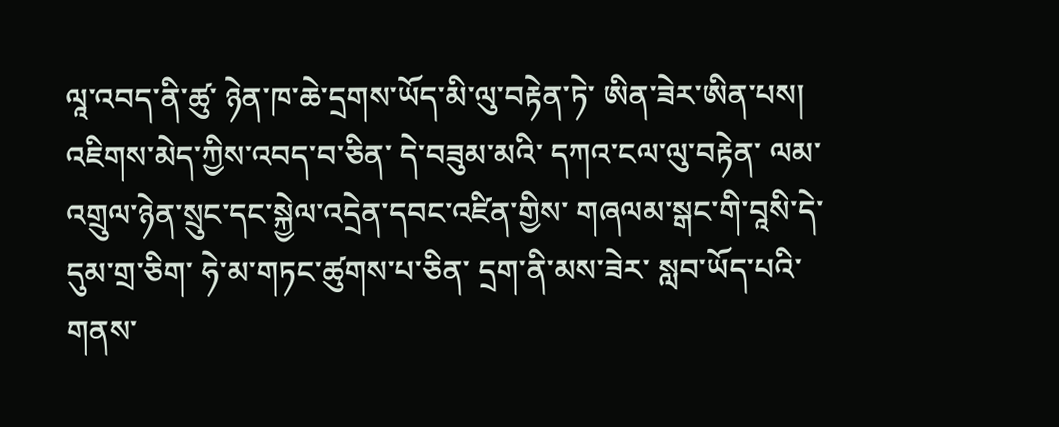ལཱ་འབད་ནི་ཚུ་ ཉེན་ཁ་ཆེ་དྲགས་ཡོད་མི་ལུ་བརྟེན་ཏེ་ ཨིན་ཟེར་ཨིན་པས།
འཇིགས་མེད་ཀྱིས་འབད་བ་ཅིན་ དེ་བཟུམ་མའི་ དཀའ་ངལ་ལུ་བརྟེན་ ལམ་འགྲུལ་ཉེན་སྲུང་དང་སྐྱེལ་འདྲེན་དབང་འཛིན་གྱིས་ གཞལམ་སྒང་གི་བཱསི་དེ་ དུམ་གྲ་ཅིག་ ཧེ་མ་གཏང་ཚུགས་པ་ཅིན་ དྲག་ནི་མས་ཟེར་ སླབ་ཡོད་པའི་གནས་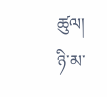ཚུལ།
ཉི་མ་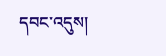དབང་འདུས།